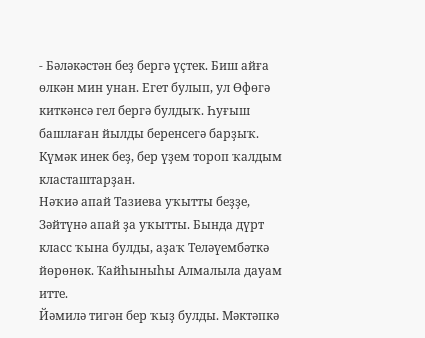- Бәләкәстән беҙ бергә үҫтек. Биш айға өлкән мин унан. Егет булып, ул Өфөгә киткәнсә гел бергә булдыҡ. Һуғыш башлаған йылды беренсегә барҙыҡ. Күмәк инек беҙ, бер үҙем тороп ҡалдым класташтарҙан.
Нәҡиә апай Тазиева уҡытты беҙҙе, Зәйтүнә апай ҙа уҡытты. Бында дүрт класс ҡына булды, аҙаҡ Теләүембәткә йөрөнөк. Ҡайһыныһы Алмалыла дауам итте.
Йәмилә тигән бер ҡыҙ булды. Мәктәпкә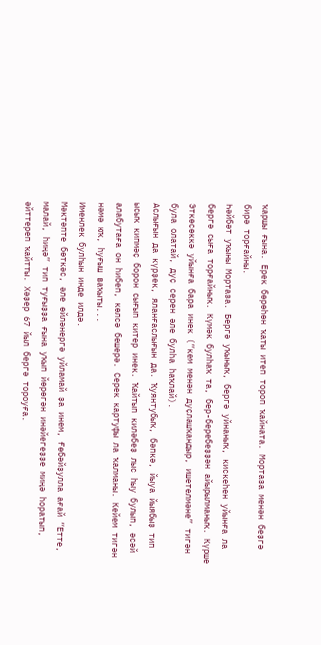ҡаршы ғына. Ерек бөрөһөн ҡаты итеп тороп ҡайната. Мортаза менән беҙгә бирә торғайны.
Һәйбәт уҡыны Мортаза. Бергә уҡыныҡ, бергә уйнаныҡ, кискеһен уйынға ла бергә сыға торғайныҡ. Күмәк булһаҡ та, бер-беребеҙҙән айырылманыҡ. Күрше Эткөсөккә уйынға бара инек (“кем менән дуҫлашҡандыр, ишетелмәне” тигән була олатай, дуҫ серен әле булһа һаҡлай).
Аслығын да күрҙек, яланғаслығын да. Ҡуянтубыҡ, бәпкә, йыуа йыябыҙ тип ысыҡ кипмәҫ борон сығып китер инек. Ҡайтып киләбеҙ лыс һыу булып, әсәй алабутаға он һибеп, көлсә бешерә. Серек картуфы ла ҡалманы. Кейем тигән нәмә юҡ, һуғыш ваҡыты...
Именлек булһын инде илдә.
Мәктәпте бөткәс, әле өйләнергә уйламай ҙа инем, Ғөбәйҙулла ағай “Етте, малай, һиңә” тип туғыҙҙа ғына уҡып йөрөгән инәйегеҙҙе миңә һоратып, әйттереп ҡайтты. Хәҙер 67 йыл бергә тороуға.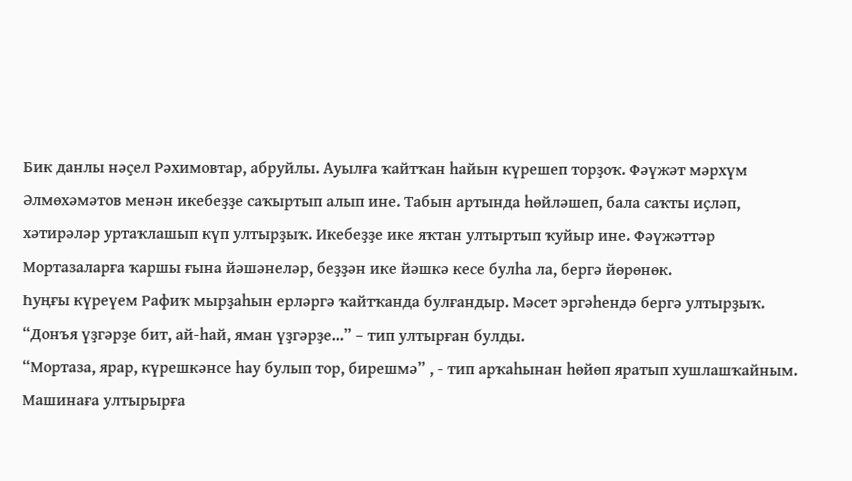Бик данлы нәҫел Рәхимовтар, абруйлы. Ауылға ҡайтҡан һайын күрешеп торҙоҡ. Фәүжәт мәрхүм Әлмөхәмәтов менән икебеҙҙе саҡыртып алып ине. Табын артында һөйләшеп, бала саҡты иҫләп, хәтирәләр уртаҡлашып күп ултырҙыҡ. Икебеҙҙе ике яҡтан ултыртып ҡуйыр ине. Фәүжәттәр Мортазаларға ҡаршы ғына йәшәнеләр, беҙҙән ике йәшкә кесе булһа ла, бергә йөрөнөк.
Һуңғы күреүем Рафиҡ мырҙаһын ерләргә ҡайтҡанда булғандыр. Мәсет эргәһендә бергә ултырҙыҡ. “Донъя үҙгәрҙе бит, ай-һай, яман үҙгәрҙе...” – тип ултырған булды.
“Мортаза, ярар, күрешкәнсе һау булып тор, бирешмә” , - тип арҡаһынан һөйөп яратып хушлашҡайным. Машинаға ултырырға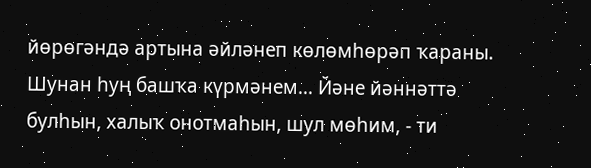йөрөгәндә артына әйләнеп көлөмһөрәп ҡараны. Шунан һуң башҡа күрмәнем... Йәне йәннәттә булһын, халыҡ онотмаһын, шул мөһим, - ти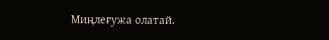Миңлеғужа олатай.